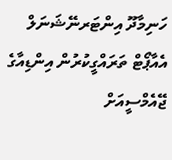ހަނިމާދޫ އިންޓަރނޭޝަނަލް އެއާޕޯޓް ތަރައްގީކުރުން އިންޑިއާގެ ޖޭއެމްސީއަށް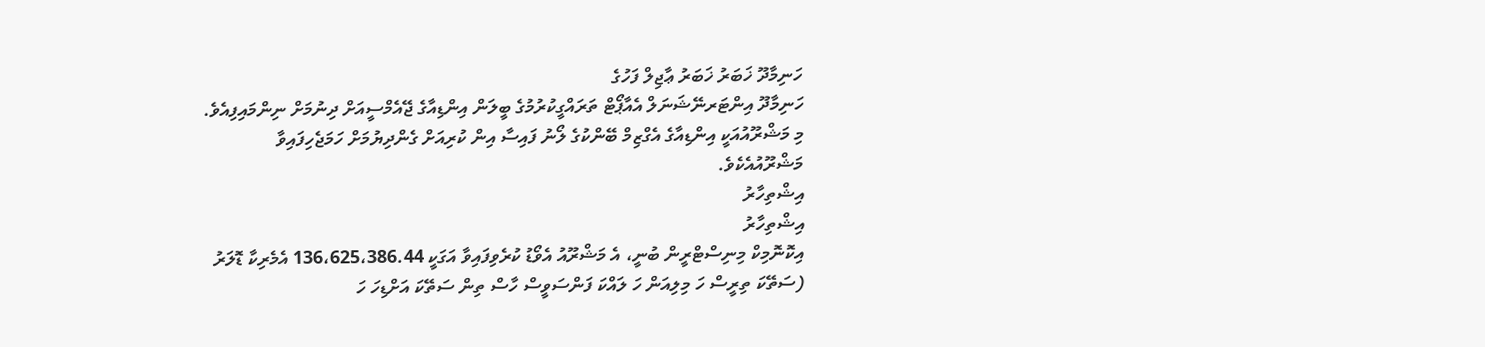ހަނިމާދޫ ޚަބަރު ޚަބަރު ޢާޖިލް ފަހުގެ
ހަނިމާދޫ އިންޓަރނޭޝަނަލް އެއާޕޯޓް ތަރައްގީކުރުމުގެ ބީލަން އިންޑިއާގެ ޖޭއެމްސީއަށް ދިނުމަށް ނިންމައިފިއެވެ.
މި މަޝްރޫއުއަކީ އިންޑިއާގެ އެގްޒިމް ބޭންކުގެ ލޯނު ފައިސާ އިން ކުރިއަށް ގެންދިޔުމަށް ހަމަޖެހިފައިވާ މަޝްރޫއުއެކެވެ.
އިޝްތިހާރު
އިޝްތިހާރު
އިކޮނޮމިކް މިނިސްޓްރީން ބުނީ، އެ މަޝްރޫއު އެވޯޑު ކުރެވިފައިވާ އަގަކީ 136،625،386.44 އެމެރިކާ ޑޮލަރު (ސަތޭކަ ތިރީސް ހަ މިލިއަން ހަ ލައްކަ ފަންސަވީސް ހާސް ތިން ސަތޭކަ އަށްޑިހަ ހަ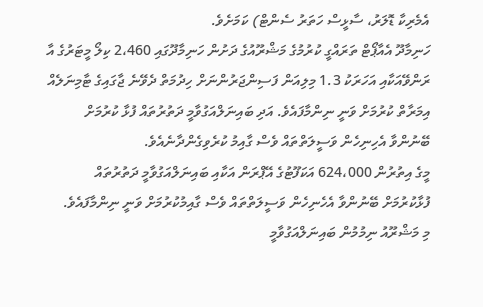އެމެރިކާ ޑޮލަރު، ސާޅީސް ހަތަރު ސެންޓް) ކަމަށެވެ.
ހަނިމާދޫ އެއާޕޯޓް ތަރައްގީ ކުރުމުގެ މަޝްރޫއުގެ ދަށުން ހަނިމާދޫގައި 2،460 ކިލޯ މީޓަރުގެ އާ ރަންވޭއަކާއި އަހަރަކު 1.3 މިލިއަން ފަސިންޖަރުންނަށް ހިދުމަތް ދެވޭނެ ޖާގައިގެ ޓާމިނަލެއް އިމަރާތް ކުރުމަށް ވަނީ ނިންމާފައެވެ. އަދި ބައިނަލްއަގުވާމީ ދަތުރުތައް ފުޅާ ކުރުމަށް ބޭނުންވާ އެހިނިހެން ވަސީލަތްތައް ވެސް ގާއިމު ކުރެވިގެންދާނެއެވެ.
މީގެ އިތުރުން 624،000 އަކަފޫޓުގެ އޭޕްރަން އަކާއި ބައިނަލްއަގުވާމީ ދަތުރުތައް ފުޅާކުރުމަށް ބޭނުންވާ އެހެނިހެން ވަސީލަތްތައް ވެސް ގާއިމުކުރުމަށް ވަނީ ނިންމާފައެވެ.
މި މަޝްރޫއު ނިމުމުން ބައިނަލްއަގުވާމީ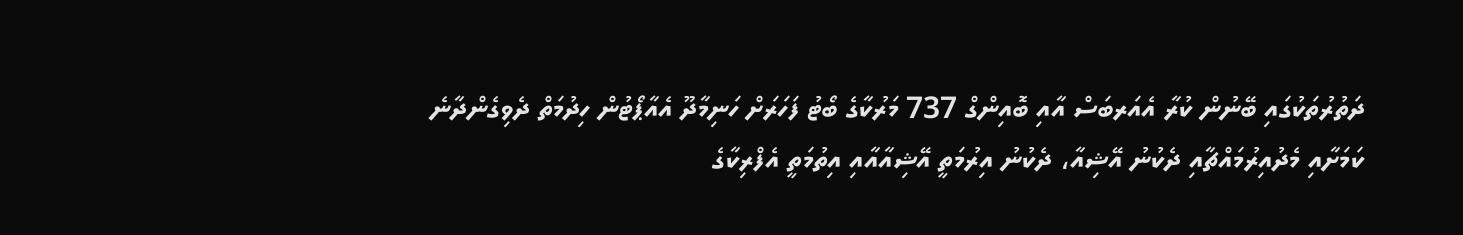ދަތުރުތަކުގައި ބޭނުން ކުރާ އެއަރބަސް އާއި ބޮއިންގް 737 މަރުކާގެ ބޯޓު ފަހަރަށް ހަނިމާދޫ އެއާޕޯޓުން ހިދުމަތް ދެވިގެންދާނެ ކަމަށާއި މެދުއިރުމައްޗާއި ދެކުނު އޭޝިއާ، ދެކުނު އިރުމަތީ އޭޝިއާއާއި އިތުމަތީ އެފްރިކާގެ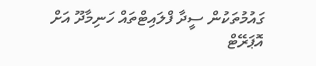ގައުމުތަކުން ސީދާ ފްލައިޓްތައް ހަނިމާދޫ އަށް އޮޕަރޭޓް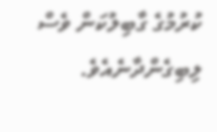ކުރުމުގެ ގާބިލުކަން ވެސް ލިބިގެންދާނެއެވެ.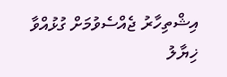އިޝްތިހާރު ޖެއްސެވުމަށް ގުޅުއްވާ
ޚިޔާލު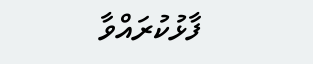ފާޅުކުރައްވާ